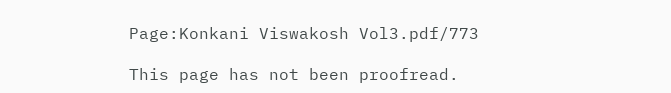Page:Konkani Viswakosh Vol3.pdf/773

This page has not been proofread.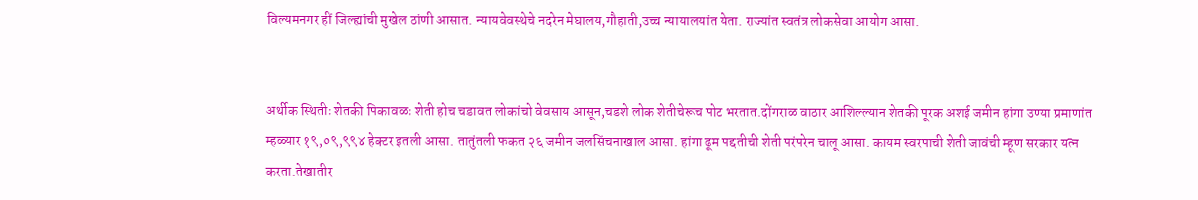विल्यमनगर हीं जिल्ह्यांची मुखेल ठांणी आसात. न्यायवेवस्थेचे नदरेन मेघालय,गौहाती,उच्च न्यायालयांत येता. राज्यांत स्वतंत्र लोकसेवा आयोग आसा.


अर्थीक स्थितीः शेतकी पिकावळः शेती होच चडावत लोकांचो वेवसाय आसून,चडशे लोक शेतीचेरूच पोट भरतात.दोंगराळ वाठार आशिल्ल्यान शेतकी पूरक अशई जमीन हांगा उण्या प्रमाणांत म्हळ्यार १९,०९,९९४ हेक्टर इतली आसा. तातुंतली फकत २६ जमीन जलसिंचनाखाल आसा. हांगा ढूम पद्दतीची शेती परंपरेन चालू आसा. कायम स्वरपाची शेती जावंची म्हूण सरकार यत्न करता.तेखातीर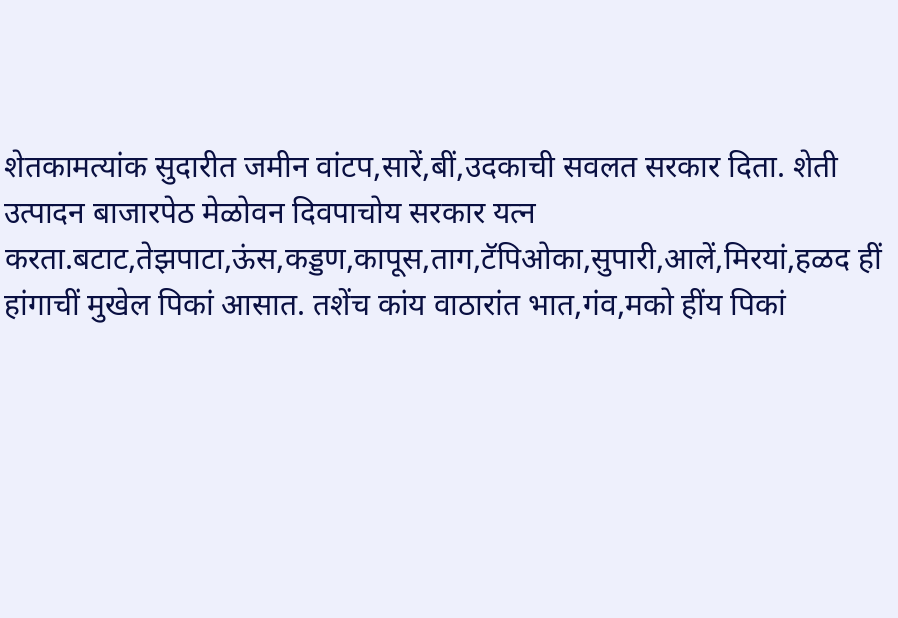शेतकामत्यांक सुदारीत जमीन वांटप,सारें,बीं,उदकाची सवलत सरकार दिता. शेती उत्पादन बाजारपेठ मेळोवन दिवपाचोय सरकार यत्न करता.बटाट,तेझपाटा,ऊंस,कड्डण,कापूस,ताग,टॅपिओका,सुपारी,आलें,मिरयां,हळद हीं हांगाचीं मुखेल पिकां आसात. तशेंच कांय वाठारांत भात,गंव,मको हींय पिकां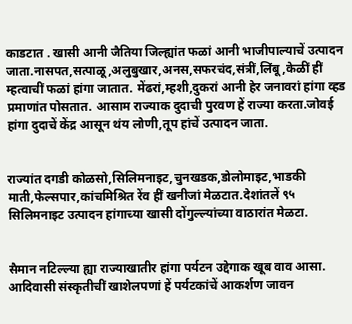काडटात . खासी आनी जैतिया जिल्ह्यांत फळां आनी भाजीपाल्याचें उत्पादन जाता.नासपत,सत्पाळू,अलुबुखार,अनस,सफरचंद,संत्रीं,लिंबू,केळीं हीं म्हत्वाचीं फळां हांगा जातात. मेंढरां,म्हशी,दुकरां आनी हेर जनावरां हांगा व्हड प्रमाणांत पोसतात. आसाम राज्याक दुदाची पुरवण हें राज्या करता.जोवई हांगा दुदाचें केंद्र आसून थंय लोणी,तूप हांचें उत्पादन जाता.


राज्यांत दगडी कोळसो,सिलिमनाइट,चुनखडक,डोलोमाइट,भाडकी माती,फेल्सपार,कांचमिश्रित रेंव हीं खनीजां मेळटात.देशांतलें ९५ सिलिमनाइट उत्पादन हांगाच्या खासी दोंगुल्ल्यांच्या वाठारांत मेळटा.


सैमान नटिल्ल्या ह्या राज्याखातीर हांगा पर्यटन उद्देगाक खूब वाव आसा. आदिवासी संस्कृतीचीं खाशेलपणां हें पर्यटकांचें आकर्शण जावन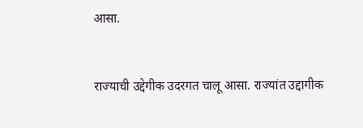आसा.


राज्याची उद्देगीक उदरगत चालू आसा. राज्यांत उद्दागीक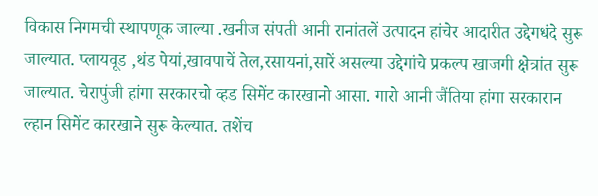विकास निगमची स्थापणूक जाल्या .खनीज संपती आनी रानांतलें उत्पादन हांचेर आदारीत उद्देगधंदे सुरू जाल्यात. प्लायवूड ,थंड पेयां,खावपाचें तेल,रसायनां,सारें असल्या उद्देगांचे प्रकल्प खाजगी क्षेत्रांत सुरू जाल्यात. चेरापुंजी हांगा सरकारचो व्हड सिमेंट कारखानो आसा. गारो आनी जैंतिया हांगा सरकारान ल्हान सिमेंट कारखाने सुरू केल्यात. तशेंच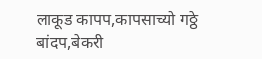लाकूड कापप,कापसाच्यो गठ्ठे बांदप,बेकरी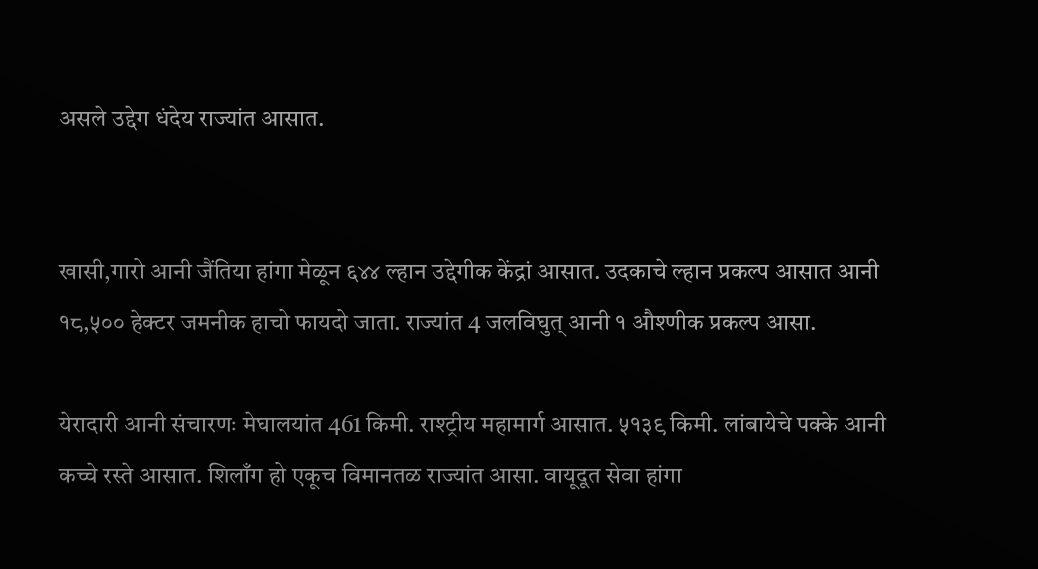असले उद्देग धंदेय राज्यांत आसात.


खासी,गारो आनी जैंतिया हांगा मेळून ६४४ ल्हान उद्देगीक केंद्रां आसात. उदकाचे ल्हान प्रकल्प आसात आनी १८,५०० हेक्टर जमनीक हाचो फायदो जाता. राज्यांत 4 जलविघुत् आनी १ औश्णीक प्रकल्प आसा.

येरादारी आनी संचारणः मेघालयांत 461 किमी. राश्ट्रीय महामार्ग आसात. ५१३९ किमी. लांबायेचे पक्के आनी कच्चे रस्ते आसात. शिलाँग हो एकूच विमानतळ राज्यांत आसा. वायूदूत सेवा हांगा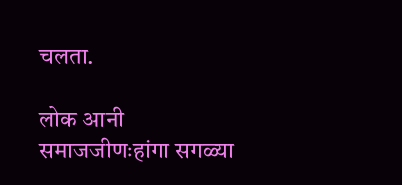चलता.

लोक आनी समाजजीणःहांगा सगळ्या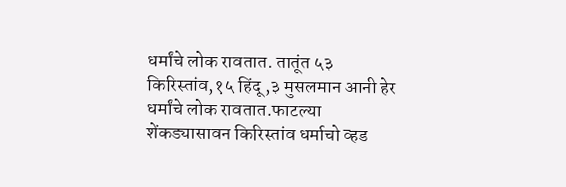धर्मांचे लोक रावतात. तातूंत ५३ किरिस्तांव,१५ हिंदू,३ मुसलमान आनी हेर धर्मांचे लोक रावतात.फाटल्या शेंकड्यासावन किरिस्तांव धर्माचो व्हड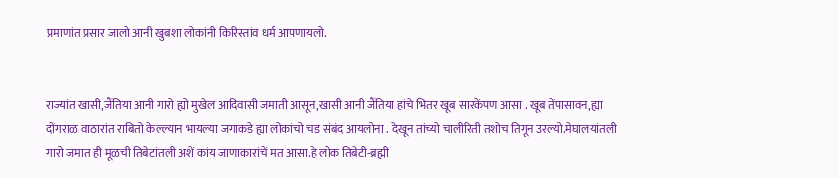प्रमाणांत प्रसार जालो आनी खुबशा लोकांनी किरिस्तांव धर्म आपणायलो.


राज्यांत खासी,जैंतिया आनी गारो ह्यो मुखेल आदिवासी जमाती आसून,खासी आनी जैंतिया हांचे भितर खूब सारकेंपण आसा . खूब तेंपासावन,ह्या दोंगराळ वाठारांत राबितो केल्ल्यान भायल्या जगाकडे ह्या लोकांचो चड संबंद आयलोना . देखून तांच्यो चालीरिती तशोच तिगून उरल्यो.मेघालयांतली गारो जमात ही मूळची तिबेटांतली अशें कांय जाणाकारांचें मत आसा.हे लोक तिबेटी-ब्रह्मी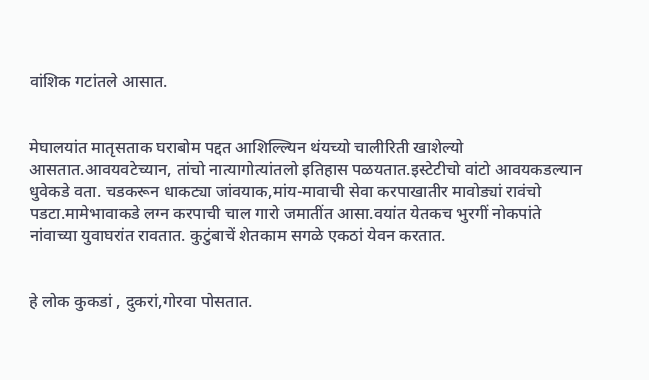वांशिक गटांतले आसात.


मेघालयांत मातृसताक घराबोम पद्दत आशिल्ल्यिन थंयच्यो चालीरिती खाशेल्यो आसतात.आवयवटेच्यान, तांचो नात्यागोत्यांतलो इतिहास पळयतात.इस्टेटीचो वांटो आवयकडल्यान धुवेकडे वता. चडकरून धाकट्या जांवयाक,मांय-मावाची सेवा करपाखातीर मावोड्यां रावंचो पडटा.मामेभावाकडे लग्न करपाची चाल गारो जमातींत आसा.वयांत येतकच भुरगीं नोकपांते नांवाच्या युवाघरांत रावतात. कुटुंबाचें शेतकाम सगळे एकठां येवन करतात.


हे लोक कुकडां , दुकरां,गोरवा पोसतात.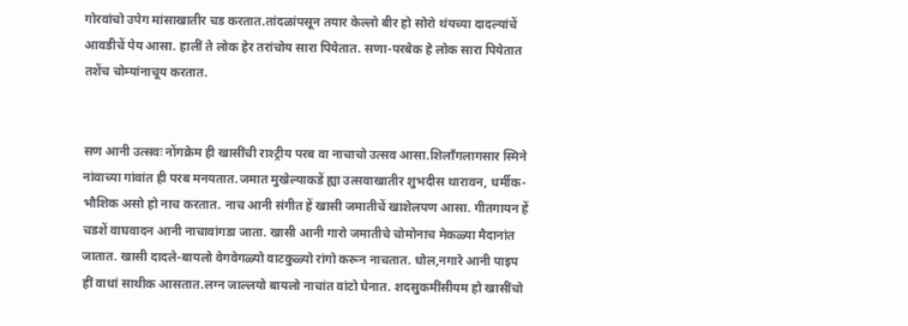गोरवांचो उपेग मांसाखातीर चड करतात.तांदळांपसून तयार केल्लो बीर हो सोरो थंयच्या दादल्यांचें आवडीचें पेय आसा. हालीं ते लोक हेर तरांचोय सारा पियेतात. सणा-परबेक हे लोक सारा पियेतात तशेंच चोम्यांनाचूय करतात.


सण आनी उत्सवः नोंगक्रेम ही खासींची राश्ट्रीय परब वा नाचाचो उत्सव आसा.शिलाँगलागसार स्मिने नांवाच्या गांवांत ही परब मनयतात.जमात मुखेल्याकडें ह्या उत्सवाखातीर शुभदीस थारावन, धर्मीक-भौशिक असो हो नाच करतात. नाच आनी संगीत हें खासी जमातीचें खाशेलपण आसा. गीतगायन हें चडशें वाघवादन आनी नाचावांगडा जाता. खासी आनी गारो जमातीचे चोमोनाच मेकळ्या मैदानांत जातात. खासी दादले-बायलो वेगवेगळ्यो वाटकुळ्यो रांगो करून नाचतात. धोल,नगारे आनी पाइप हीं वाधां साथीक आसतात.लग्न जाल्लयो बायलो नाचांत वांटो घेनात. शदसुकमींसीयम हो खासींचो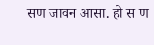सण जावन आसा. हो स ण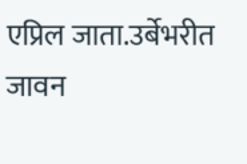एप्रिल जाता.उर्बेभरीत जावन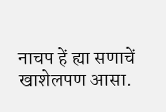नाचप हें ह्या सणाचें खाशेलपण आसा.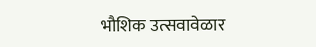भौशिक उत्सवावेळार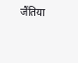जैंतिया